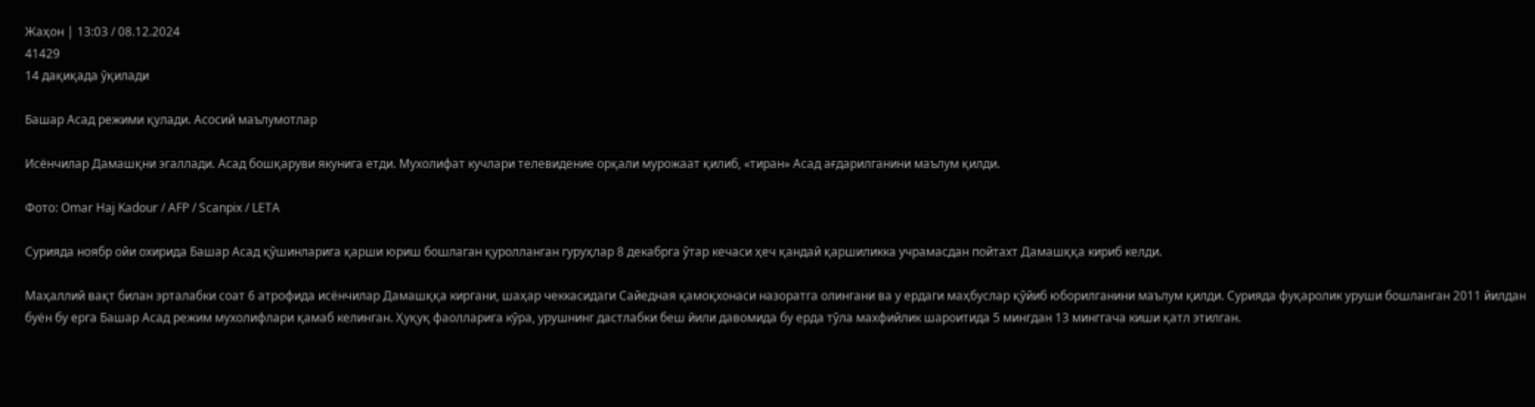Жаҳон | 13:03 / 08.12.2024
41429
14 дақиқада ўқилади

Башар Асад режими қулади. Асосий маълумотлар

Исёнчилар Дамашқни эгаллади. Асад бошқаруви якунига етди. Мухолифат кучлари телевидение орқали мурожаат қилиб, «тиран» Асад ағдарилганини маълум қилди.

Фото: Omar Haj Kadour / AFP / Scanpix / LETA

Сурияда ноябр ойи охирида Башар Асад қўшинларига қарши юриш бошлаган қуролланган гуруҳлар 8 декабрга ўтар кечаси ҳеч қандай қаршиликка учрамасдан пойтахт Дамашққа кириб келди.

Маҳаллий вақт билан эрталабки соат 6 атрофида исёнчилар Дамашққа киргани, шаҳар чеккасидаги Сайедная қамоқхонаси назоратга олингани ва у ердаги маҳбуслар қўйиб юборилганини маълум қилди. Сурияда фуқаролик уруши бошланган 2011 йилдан буён бу ерга Башар Асад режим мухолифлари қамаб келинган. Ҳуқуқ фаолларига кўра, урушнинг дастлабки беш йили давомида бу ерда тўла махфийлик шароитида 5 мингдан 13 минггача киши қатл этилган.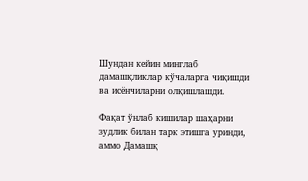Шундан кейин минглаб дамашқликлар кўчаларга чиқишди ва исёнчиларни олқишлашди.

Фақат ўнлаб кишилар шаҳарни зудлик билан тарк этишга уринди, аммо Дамашқ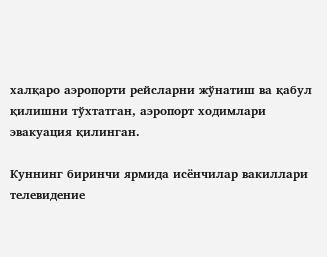халқаро аэропорти рейсларни жўнатиш ва қабул қилишни тўхтатган, аэропорт ходимлари эвакуация қилинган.

Куннинг биринчи ярмида исёнчилар вакиллари телевидение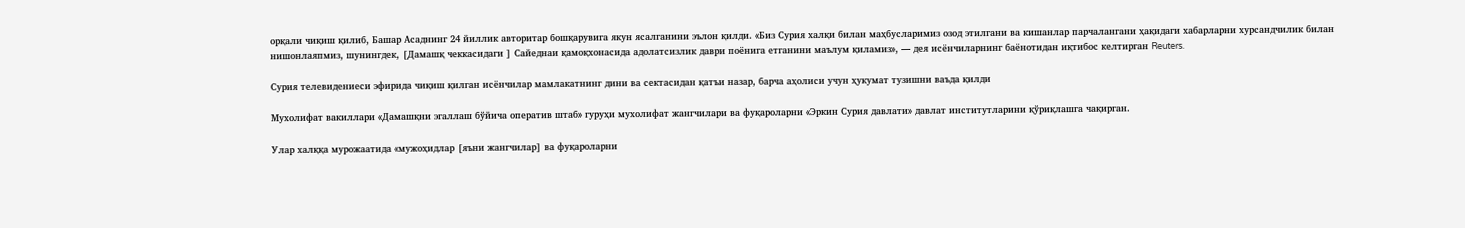орқали чиқиш қилиб, Башар Асаднинг 24 йиллик авторитар бошқарувига якун ясалганини эълон қилди. «Биз Сурия халқи билан маҳбусларимиз озод этилгани ва кишанлар парчалангани ҳақидаги хабарларни хурсандчилик билан нишонлаяпмиз, шунингдек, [Дамашқ чеккасидаги ] Сайеднаи қамоқхонасида адолатсизлик даври поёнига етганини маълум қиламиз», — дея исёнчиларнинг баёнотидан иқтибос келтирган Reuters.

Сурия телевидениеси эфирида чиқиш қилган исёнчилар мамлакатнинг дини ва сектасидан қатъи назар, барча аҳолиси учун ҳукумат тузишни ваъда қилди

Мухолифат вакиллари «Дамашқни эгаллаш бўйича оператив штаб» гуруҳи мухолифат жангчилари ва фуқароларни «Эркин Сурия давлати» давлат институтларини қўриқлашга чақирган.

Улар халққа мурожаатида «мужоҳидлар [яъни жангчилар] ва фуқароларни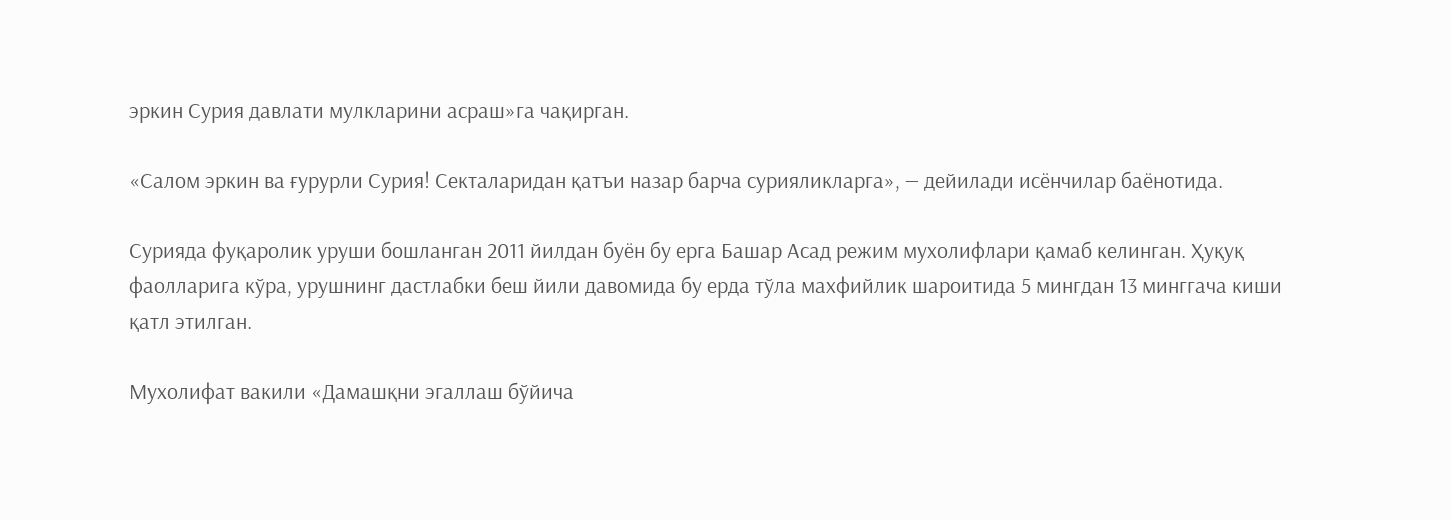эркин Сурия давлати мулкларини асраш»га чақирган.

«Салом эркин ва ғурурли Сурия! Секталаридан қатъи назар барча сурияликларга», — дейилади исёнчилар баёнотида.

Сурияда фуқаролик уруши бошланган 2011 йилдан буён бу ерга Башар Асад режим мухолифлари қамаб келинган. Ҳуқуқ фаолларига кўра, урушнинг дастлабки беш йили давомида бу ерда тўла махфийлик шароитида 5 мингдан 13 минггача киши қатл этилган.

Мухолифат вакили «Дамашқни эгаллаш бўйича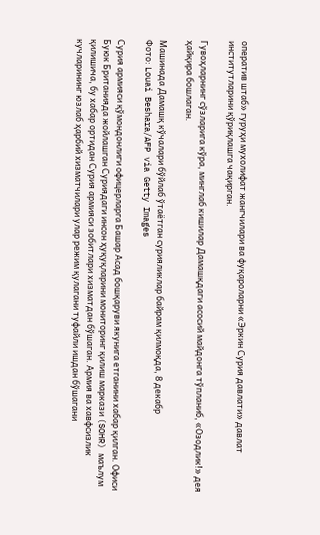оператив штаб» гуруҳи мухолифат жангчилари ва фуқароларни «Эркин Сурия давлати» давлат институтларини қўриқлашга чақирган.

Гувоҳларнинг сўзларига кўра, минглаб кишилар Дамашқдаги асосий майдонга тўпланиб, «Озодлик!» дея ҳайқира бошлаган.

Машинада Дамашқ кўчалари бўйлаб ўтаётган сурияликлар байрам қилмоқда, 8 декабр
Фото: Louai Beshara/AFP via Getty Images

Сурия армияси қўмондонлиги офицерларга Башар Асад бошқаруви якунига етганини хабар қилган. Офиси Буюк Британияда жойлашган Суриядаги инсон ҳуқуқларини мониторинг қилиш маркази (SOHR) маълум қилишича, бу хабар ортидан Сурия армияси зобитлари хизматдан бўшаган. Армия ва хавфсизлик кучларининг юзлаб ҳарбий хизматчилари улар режим қулагани туфайли ишдан бўшагани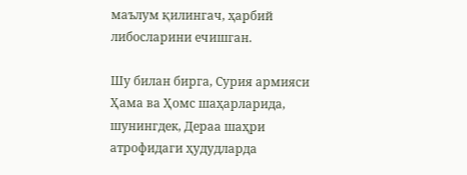маълум қилингач, ҳарбий либосларини ечишган.

Шу билан бирга, Сурия армияси Ҳама ва Ҳомс шаҳарларида, шунингдек, Дераа шаҳри атрофидаги ҳудудларда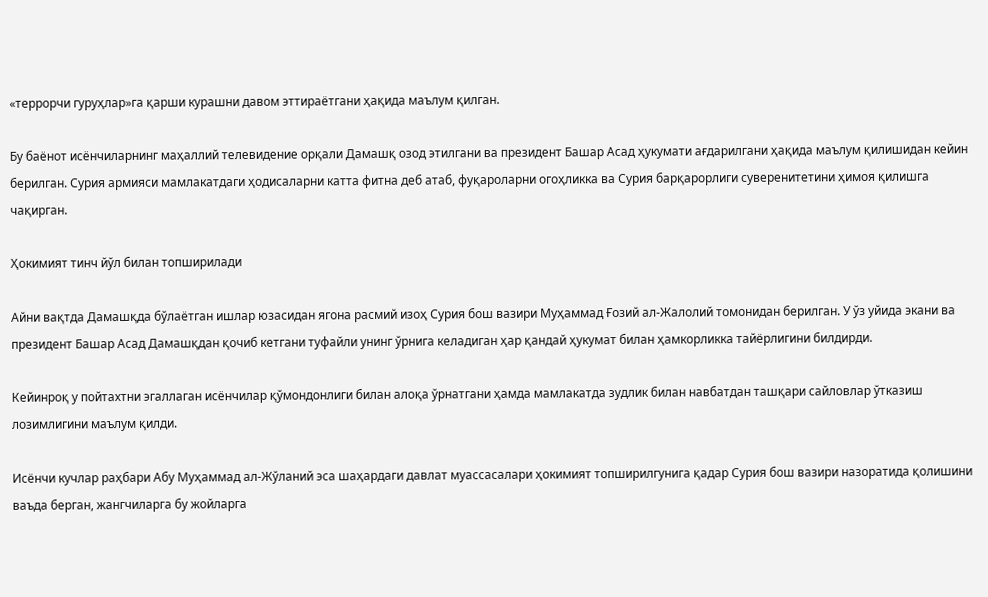«террорчи гуруҳлар»га қарши курашни давом эттираётгани ҳақида маълум қилган.

Бу баёнот исёнчиларнинг маҳаллий телевидение орқали Дамашқ озод этилгани ва президент Башар Асад ҳукумати ағдарилгани ҳақида маълум қилишидан кейин берилган. Сурия армияси мамлакатдаги ҳодисаларни катта фитна деб атаб, фуқароларни огоҳликка ва Сурия барқарорлиги суверенитетини ҳимоя қилишга чақирган.

Ҳокимият тинч йўл билан топширилади

Айни вақтда Дамашқда бўлаётган ишлар юзасидан ягона расмий изоҳ Сурия бош вазири Муҳаммад Ғозий ал-Жалолий томонидан берилган. У ўз уйида экани ва президент Башар Асад Дамашқдан қочиб кетгани туфайли унинг ўрнига келадиган ҳар қандай ҳукумат билан ҳамкорликка тайёрлигини билдирди.

Кейинроқ у пойтахтни эгаллаган исёнчилар қўмондонлиги билан алоқа ўрнатгани ҳамда мамлакатда зудлик билан навбатдан ташқари сайловлар ўтказиш лозимлигини маълум қилди.

Исёнчи кучлар раҳбари Абу Муҳаммад ал-Жўланий эса шаҳардаги давлат муассасалари ҳокимият топширилгунига қадар Сурия бош вазири назоратида қолишини ваъда берган, жангчиларга бу жойларга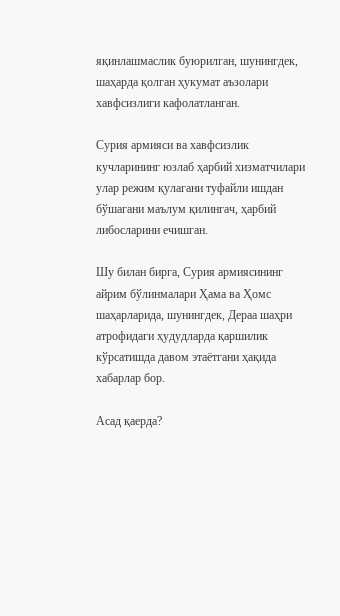яқинлашмаслик буюрилган, шунингдек, шаҳарда қолган ҳукумат аъзолари хавфсизлиги кафолатланган.

Сурия армияси ва хавфсизлик кучларининг юзлаб ҳарбий хизматчилари улар режим қулагани туфайли ишдан бўшагани маълум қилингач, ҳарбий либосларини ечишган.

Шу билан бирга, Сурия армиясининг айрим бўлинмалари Ҳама ва Ҳомс шаҳарларида, шунингдек, Дераа шаҳри атрофидаги ҳудудларда қаршилик кўрсатишда давом этаётгани ҳақида хабарлар бор.

Асад қаерда?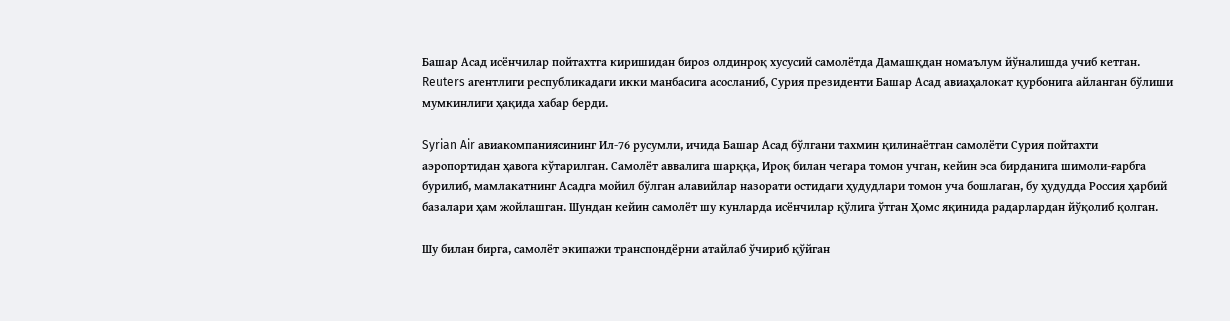Башар Асад исёнчилар пойтахтга киришидан бироз олдинроқ хусусий самолётда Дамашқдан номаълум йўналишда учиб кетган.
Reuters агентлиги республикадаги икки манбасига асосланиб, Сурия президенти Башар Асад авиаҳалокат қурбонига айланган бўлиши мумкинлиги ҳақида хабар берди.

Syrian Air авиакомпаниясининг Ил-76 русумли, ичида Башар Асад бўлгани тахмин қилинаётган самолёти Сурия пойтахти аэропортидан ҳавога кўтарилган. Самолёт аввалига шарққа, Ироқ билан чегара томон учган, кейин эса бирданига шимоли-ғарбга бурилиб, мамлакатнинг Асадга мойил бўлган алавийлар назорати остидаги ҳудудлари томон уча бошлаган, бу ҳудудда Россия ҳарбий базалари ҳам жойлашган. Шундан кейин самолёт шу кунларда исёнчилар қўлига ўтган Ҳомс яқинида радарлардан йўқолиб қолган.

Шу билан бирга, самолёт экипажи транспондёрни атайлаб ўчириб қўйган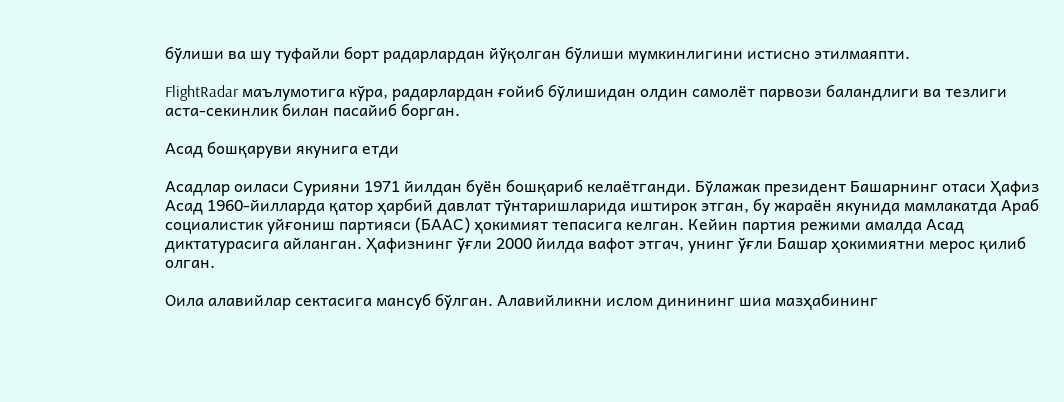бўлиши ва шу туфайли борт радарлардан йўқолган бўлиши мумкинлигини истисно этилмаяпти.

FlightRadar маълумотига кўра, радарлардан ғойиб бўлишидан олдин самолёт парвози баландлиги ва тезлиги аста-секинлик билан пасайиб борган.

Асад бошқаруви якунига етди

Асадлар оиласи Сурияни 1971 йилдан буён бошқариб келаётганди. Бўлажак президент Башарнинг отаси Ҳафиз Асад 1960-йилларда қатор ҳарбий давлат тўнтаришларида иштирок этган, бу жараён якунида мамлакатда Араб социалистик уйғониш партияси (БААС) ҳокимият тепасига келган. Кейин партия режими амалда Асад диктатурасига айланган. Ҳафизнинг ўғли 2000 йилда вафот этгач, унинг ўғли Башар ҳокимиятни мерос қилиб олган.

Оила алавийлар сектасига мансуб бўлган. Алавийликни ислом динининг шиа мазҳабининг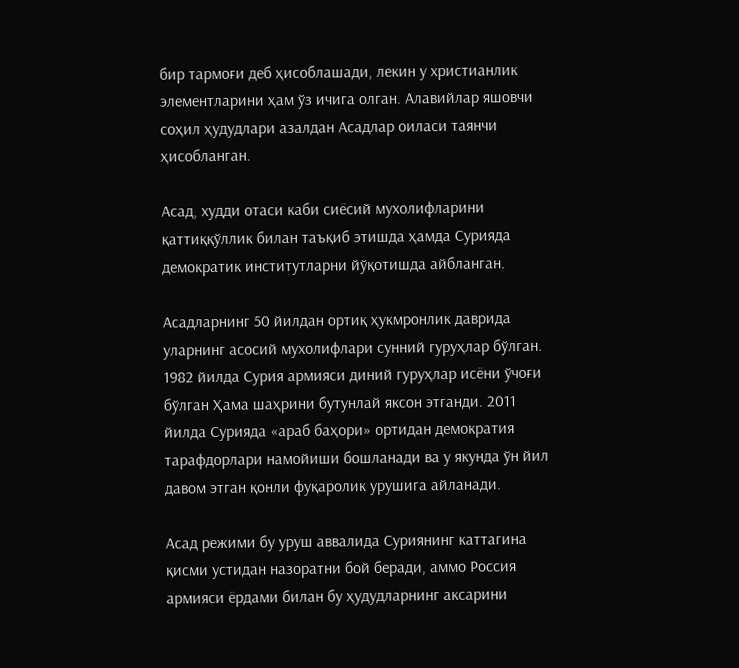бир тармоғи деб ҳисоблашади, лекин у христианлик элементларини ҳам ўз ичига олган. Алавийлар яшовчи соҳил ҳудудлари азалдан Асадлар оиласи таянчи ҳисобланган.

Асад, худди отаси каби сиёсий мухолифларини қаттиққўллик билан таъқиб этишда ҳамда Сурияда демократик институтларни йўқотишда айбланган.

Асадларнинг 50 йилдан ортиқ ҳукмронлик даврида уларнинг асосий мухолифлари сунний гуруҳлар бўлган. 1982 йилда Сурия армияси диний гуруҳлар исёни ўчоғи бўлган Ҳама шаҳрини бутунлай яксон этганди. 2011 йилда Сурияда «араб баҳори» ортидан демократия тарафдорлари намойиши бошланади ва у якунда ўн йил давом этган қонли фуқаролик урушига айланади.

Асад режими бу уруш аввалида Суриянинг каттагина қисми устидан назоратни бой беради, аммо Россия армияси ёрдами билан бу ҳудудларнинг аксарини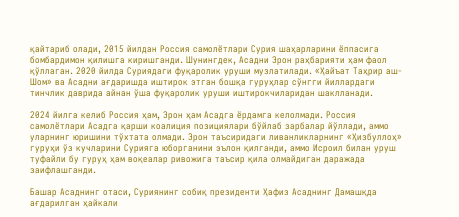қайтариб олади, 2015 йилдан Россия самолётлари Сурия шаҳарларини ёппасига бомбардимон қилишга киришганди. Шунингдек, Асадни Эрон раҳбарияти ҳам фаол қўллаган. 2020 йилда Суриядаги фуқаролик уруши музлатилади. «Ҳайъат Таҳрир аш-Шом» ва Асадни ағдаришда иштирок этган бошқа гуруҳлар сўнгги йиллардаги тинчлик даврида айнан ўша фуқаролик уруши иштирокчиларидан шаклланади.

2024 йилга келиб Россия ҳам, Эрон ҳам Асадга ёрдамга келолмади. Россия самолётлари Асадга қарши коалиция позициялари бўйлаб зарбалар йўллади, аммо уларнинг юришини тўхтата олмади. Эрон таъсиридаги ливанликларнинг «Ҳизбуллоҳ» гуруҳи ўз кучларини Сурияга юборганини эълон қилганди, аммо Исроил билан уруш туфайли бу гуруҳ ҳам воқеалар ривожига таъсир қила олмайдиган даражада заифлашганди.

Башар Асаднинг отаси, Суриянинг собиқ президенти Ҳафиз Асаднинг Дамашқда ағдарилган ҳайкали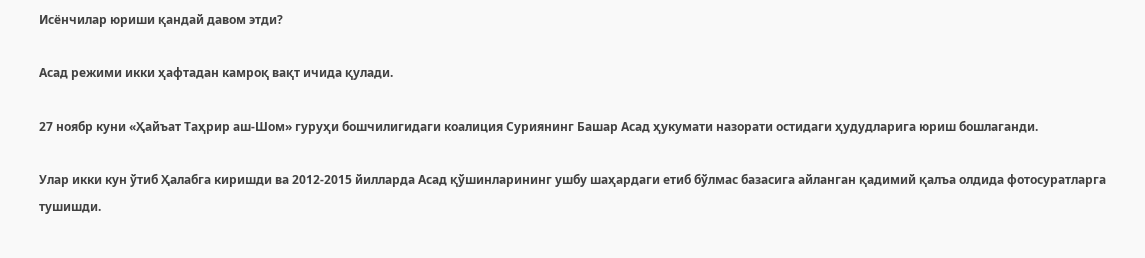Исёнчилар юриши қандай давом этди?

Асад режими икки ҳафтадан камроқ вақт ичида қулади.

27 ноябр куни «Ҳайъат Таҳрир аш-Шом» гуруҳи бошчилигидаги коалиция Суриянинг Башар Асад ҳукумати назорати остидаги ҳудудларига юриш бошлаганди.

Улар икки кун ўтиб Ҳалабга киришди ва 2012-2015 йилларда Асад қўшинларининг ушбу шаҳардаги етиб бўлмас базасига айланган қадимий қалъа олдида фотосуратларга тушишди.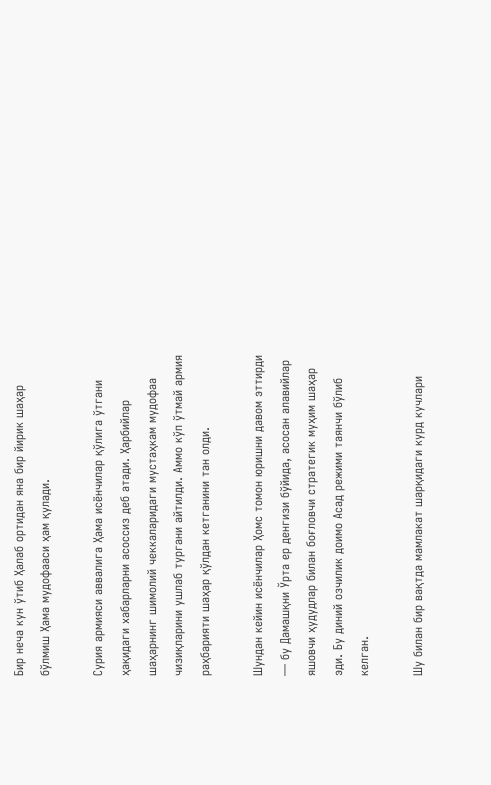Бир неча кун ўтиб Ҳалаб ортидан яна бир йирик шаҳар бўлмиш Ҳама мудофааси ҳам қулади.

Сурия армияси аввалига Ҳама исёнчилар қўлига ўтгани ҳақидаги хабарларни асоссиз деб атади. Ҳарбийлар шаҳарнинг шимолий чеккаларидаги мустаҳкам мудофаа чизиқларини ушлаб тургани айтилди. Аммо кўп ўтмай армия раҳбарияти шаҳар қўлдан кетганини тан олди.

Шундан кейин исёнчилар Ҳомс томон юришни давом эттирди — бу Дамашқни Ўрта ер денгизи бўйида, асосан алавийлар яшовчи ҳудудлар билан боғловчи стратегик муҳим шаҳар эди. Бу диний озчилик доимо Асад режими таянчи бўлиб келган.

Шу билан бир вақтда мамлакат шарқидаги курд кучлари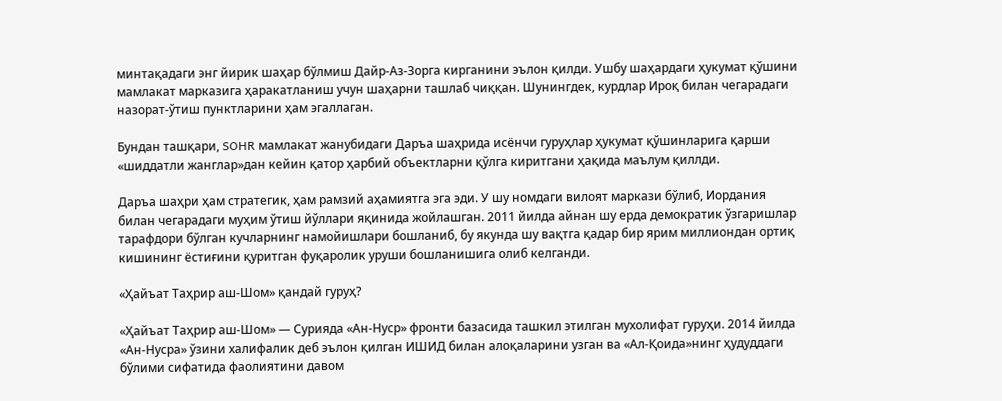минтақадаги энг йирик шаҳар бўлмиш Дайр-Аз-Зорга кирганини эълон қилди. Ушбу шаҳардаги ҳукумат қўшини мамлакат марказига ҳаракатланиш учун шаҳарни ташлаб чиққан. Шунингдек, курдлар Ироқ билан чегарадаги назорат-ўтиш пунктларини ҳам эгаллаган.

Бундан ташқари, SOHR мамлакат жанубидаги Даръа шаҳрида исёнчи гуруҳлар ҳукумат қўшинларига қарши «шиддатли жанглар»дан кейин қатор ҳарбий объектларни қўлга киритгани ҳақида маълум қиллди.

Даръа шаҳри ҳам стратегик, ҳам рамзий аҳамиятга эга эди. У шу номдаги вилоят маркази бўлиб, Иордания билан чегарадаги муҳим ўтиш йўллари яқинида жойлашган. 2011 йилда айнан шу ерда демократик ўзгаришлар тарафдори бўлган кучларнинг намойишлари бошланиб, бу якунда шу вақтга қадар бир ярим миллиондан ортиқ кишининг ёстиғини қуритган фуқаролик уруши бошланишига олиб келганди.

«Ҳайъат Таҳрир аш-Шом» қандай гуруҳ?

«Ҳайъат Таҳрир аш-Шом» — Сурияда «Ан-Нуср» фронти базасида ташкил этилган мухолифат гуруҳи. 2014 йилда «Ан-Нусра» ўзини халифалик деб эълон қилган ИШИД билан алоқаларини узган ва «Ал-Қоида»нинг ҳудуддаги бўлими сифатида фаолиятини давом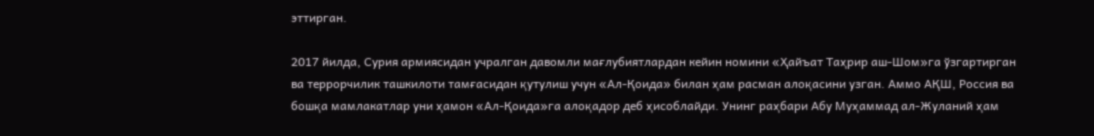эттирган.

2017 йилда, Сурия армиясидан учралган давомли мағлубиятлардан кейин номини «Ҳайъат Таҳрир аш-Шом»га ўзгартирган ва террорчилик ташкилоти тамғасидан қутулиш учун «Ал-Қоида» билан ҳам расман алоқасини узган. Аммо АҚШ, Россия ва бошқа мамлакатлар уни ҳамон «Ал-Қоида»га алоқадор деб ҳисоблайди. Унинг раҳбари Абу Муҳаммад ал-Жуланий ҳам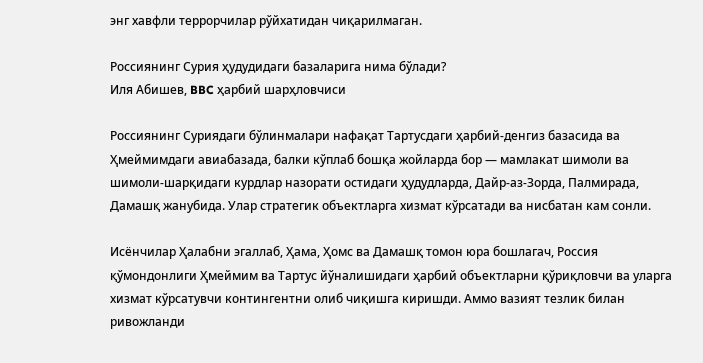энг хавфли террорчилар рўйхатидан чиқарилмаган.

Россиянинг Сурия ҳудудидаги базаларига нима бўлади?
Иля Абишев, BBC ҳарбий шарҳловчиси

Россиянинг Суриядаги бўлинмалари нафақат Тартусдаги ҳарбий-денгиз базасида ва Ҳмеймимдаги авиабазада, балки кўплаб бошқа жойларда бор — мамлакат шимоли ва шимоли-шарқидаги курдлар назорати остидаги ҳудудларда, Дайр-аз-Зорда, Палмирада, Дамашқ жанубида. Улар стратегик объектларга хизмат кўрсатади ва нисбатан кам сонли.

Исёнчилар Ҳалабни эгаллаб, Ҳама, Ҳомс ва Дамашқ томон юра бошлагач, Россия қўмондонлиги Ҳмеймим ва Тартус йўналишидаги ҳарбий объектларни қўриқловчи ва уларга хизмат кўрсатувчи контингентни олиб чиқишга киришди. Аммо вазият тезлик билан ривожланди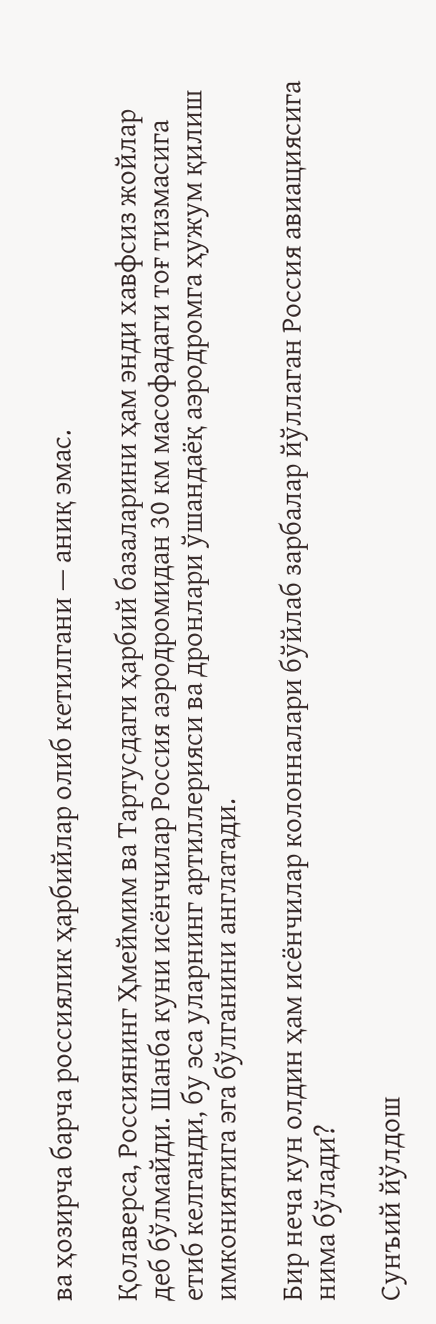ва ҳозирча барча россиялик ҳарбийлар олиб кетилгани — аниқ эмас.

Қолаверса, Россиянинг Ҳмеймим ва Тартусдаги ҳарбий базаларини ҳам энди хавфсиз жойлар деб бўлмайди. Шанба куни исёнчилар Россия аэродромидан 30 км масофадаги тоғ тизмасига етиб келганди, бу эса уларнинг артиллерияси ва дронлари ўшандаёқ аэродромга ҳужум қилиш имкониятига эга бўлганини англатади.

Бир неча кун олдин ҳам исёнчилар колонналари бўйлаб зарбалар йўллаган Россия авиациясига нима бўлади?

Сунъий йўлдош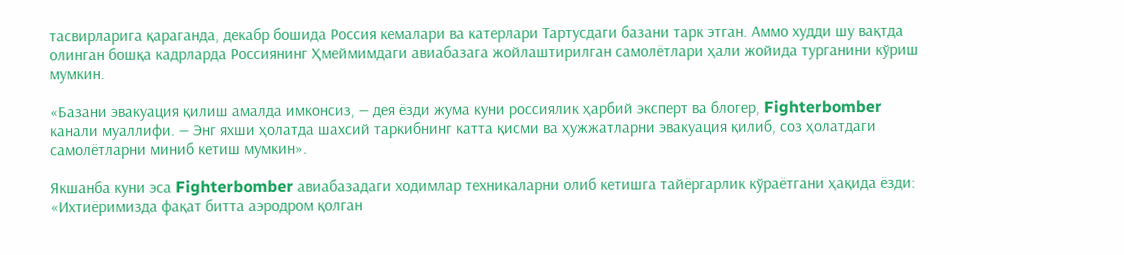тасвирларига қараганда, декабр бошида Россия кемалари ва катерлари Тартусдаги базани тарк этган. Аммо худди шу вақтда олинган бошқа кадрларда Россиянинг Ҳмеймимдаги авиабазага жойлаштирилган самолётлари ҳали жойида турганини кўриш мумкин.

«Базани эвакуация қилиш амалда имконсиз, — дея ёзди жума куни россиялик ҳарбий эксперт ва блогер, Fighterbomber канали муаллифи. — Энг яхши ҳолатда шахсий таркибнинг катта қисми ва ҳужжатларни эвакуация қилиб, соз ҳолатдаги самолётларни миниб кетиш мумкин».

Якшанба куни эса Fighterbomber авиабазадаги ходимлар техникаларни олиб кетишга тайёргарлик кўраётгани ҳақида ёзди: «Ихтиёримизда фақат битта аэродром қолган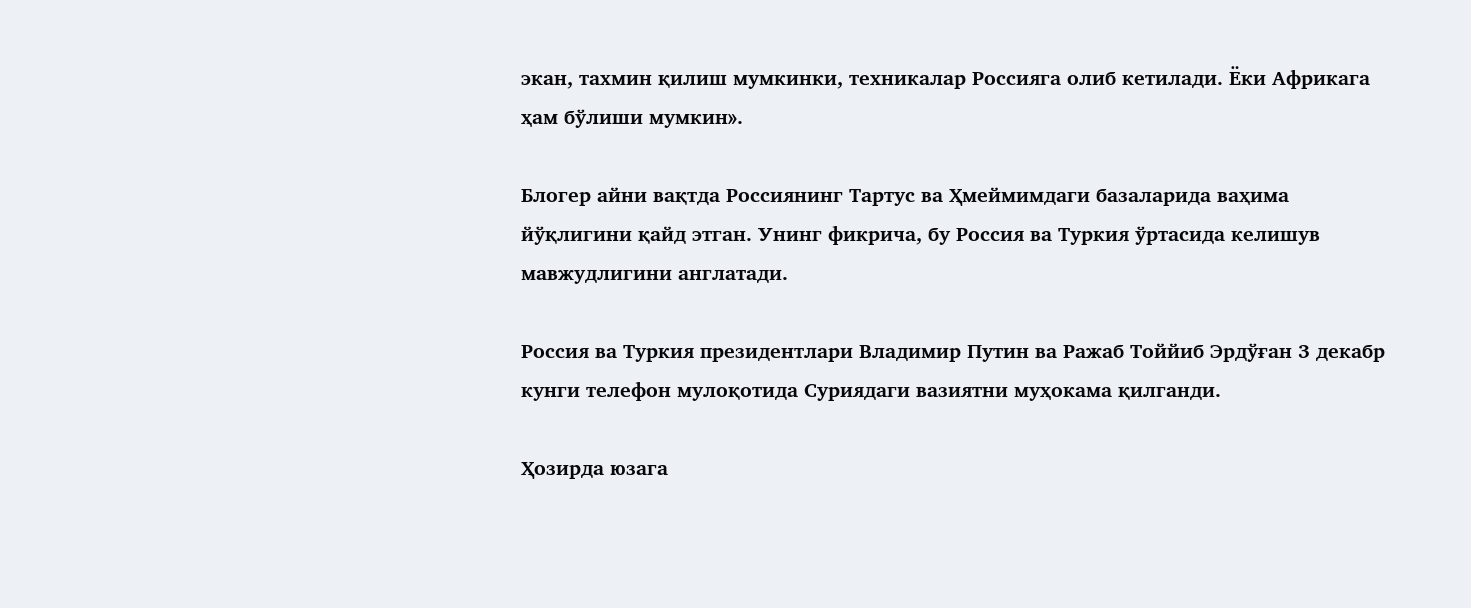экан, тахмин қилиш мумкинки, техникалар Россияга олиб кетилади. Ёки Африкага ҳам бўлиши мумкин».

Блогер айни вақтда Россиянинг Тартус ва Ҳмеймимдаги базаларида ваҳима йўқлигини қайд этган. Унинг фикрича, бу Россия ва Туркия ўртасида келишув мавжудлигини англатади.

Россия ва Туркия президентлари Владимир Путин ва Ражаб Тоййиб Эрдўған 3 декабр кунги телефон мулоқотида Суриядаги вазиятни муҳокама қилганди.

Ҳозирда юзага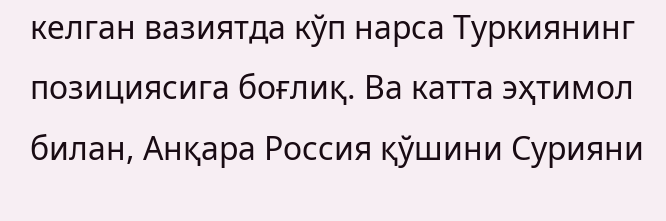келган вазиятда кўп нарса Туркиянинг позициясига боғлиқ. Ва катта эҳтимол билан, Анқара Россия қўшини Сурияни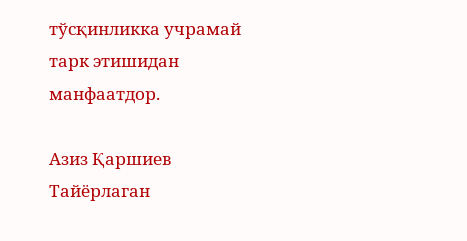тўсқинликка учрамай тарк этишидан манфаатдор.

Азиз Қаршиев
Тайёрлаган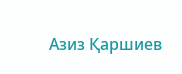Азиз Қаршиев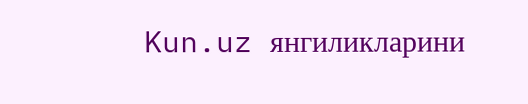Kun.uz янгиликларини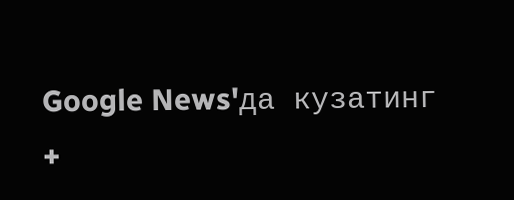Google News'да кузатинг
+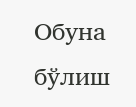Обуна бўлиш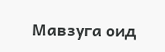Мавзуга оид